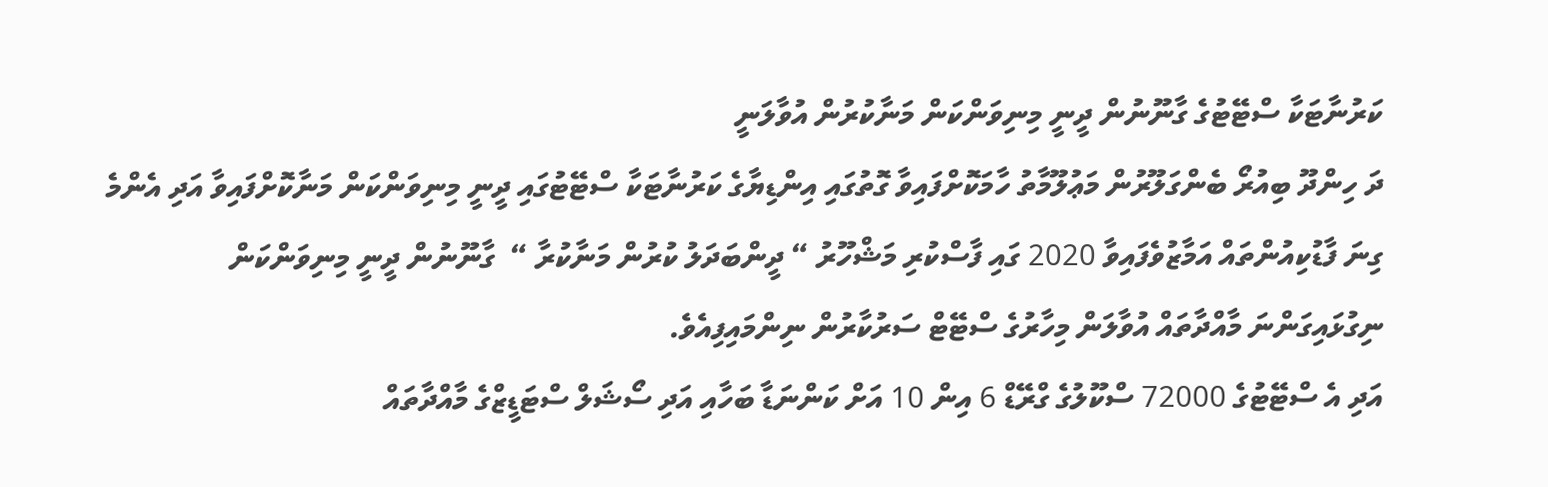ކަރުނާޓަކާ ސްޓޭޓުގެ ގާނޫނުން ދީނީ މިނިވަންކަން މަނާކުރުން އުވާލަނީ
ދަ ހިންދޫ ބިއުރޯ ބެންގަލޫރުން މަޢުލޫމާތު ހާމަކޮށްފައިވާ ގޮތުގައި އިންޑިޔާގެ ކަރުނާޓަކާ ސްޓޭޓުގައި ދީނީ މިނިވަންކަން މަނާކޮށްފައިވާ އަދި އެންމެ ގިނަ ފާޑުކިއުންތައް އަމާޒުވެފައިވާ 2020 ގައި ފާސްކުރި މަޝްހޫރު “ ދީންބަދަލު ކުރުން މަނާކުރާ “  ގާނޫނުން ދީނީ މިނިވަންކަން ނިގުޅައިގަންނަ މާއްދާތައް އުވާލަން މިހާރުގެ ސްޓޭޓް ސަރުކާރުން ނިންމައިފިއެވެ.
އަދި އެ ސްޓޭޓުގެ 72000 ސްކޫލުގެ ގްރޭޑް 6 އިން 10 އަށް ކަންނަޑާ ބަހާއި އަދި ސޯޝަލް ސްޓަޑީޒްގެ މާއްދާތައް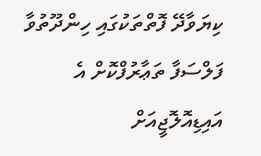ކިޔަވާދޭ ފޮތްތަކުގައި ހިންދޫތުވާ ފަލްސަފާ ތަޢާރުފްކޮށް އެ އައިޑިއޮލޮޖީއަށް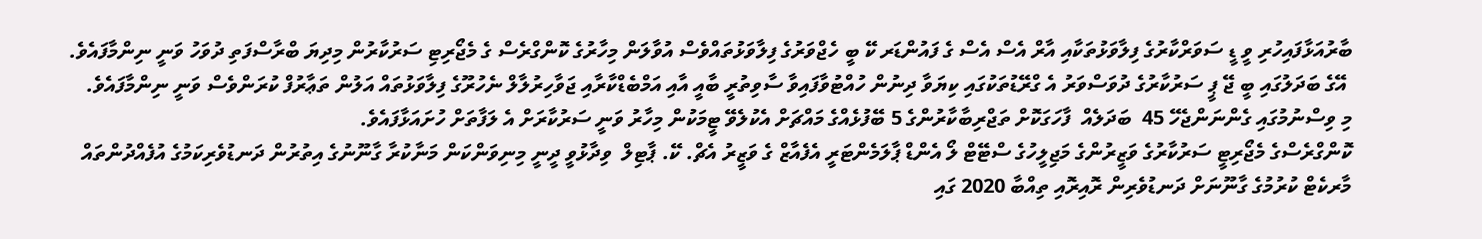ބާރުއަޅާފައިހުރި ވީ ޑީ ސަވަރްކާރުގެ ފިލާވަޅުތަކާއި އާރް އެސް އެސް ގެ ފައުންޑަރ ކޭ ބީ ހެޖްވަރުގެ ފިލާވަޅުތައްވެސް އުވާލަން މިހާރުގެ ކޮންގްރެސް ގެ މެޖޯރިޓި ސަރުކާރުން މިދިޔަ ބްރާސްފަތި ދުވަހު ވަނީ ނިންމާފައެވެ.
 އޭގެ ބަދަލުގައި ބީ ޖޭ ޕީ ސަރުކާރުގެ ދުވަސްވަރު އެ ގްރޭޑުތަކުގައި ކިޔަވާ ދިނުން ހުއްޓުވާފައިވާ ސާވިތުރީ ބާއީ އާއި އަމްބެޑްކާރާއި ޖަވާހިރުލާލް ނެހުރޫގެ ފިލާވަޅުތައް އަލުން ތަޢާރުފް ކުރަންވެސް ވަނީ ނިންމާފައެވެ.
މި ވިސްނުމުގައި ގެންނަންޖެހޭ 45  ބަދަލެއް  ފާހަގަކޮށް ތަޖްރިބާކާރުންގެ 5 ބޭފުޅެއްގެ މައްޗަށް އެކުލެވޭ ޓީމަކުން މިހާރު ވަނީ ސަރުކާރަށް އެ ލަފާތަށް ހުށައަޅާފައެވެ.
ކޮންގްރެސްގެ މެޖޯރިޓީ ސަރުކާރުގެ ވަޒީރުންގެ މަޖިލީހުގެ ސްޓޭޓް ލޯ އެންޑް ޕާލަމެންޓަރީ އެފެއާޒް ގެ ވަޒީރު އެޗް. ކޭ. ޕާޓިލް  ވިދާޅުވީ ދީނީ މިނިވަންކަން މަނާކުރާ ގާނޫނުގެ އިތުރުން ދަނޑުވެރިކަމުގެ އުފެއްދުންތައް މާރކެޓް ކުރުމުގެ ގާނޫނަށް ދަނޑުވެރިން ރޮއިރޮއި ތިއްބާ 2020 ގައި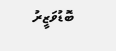ބޮޑުވަޒީރު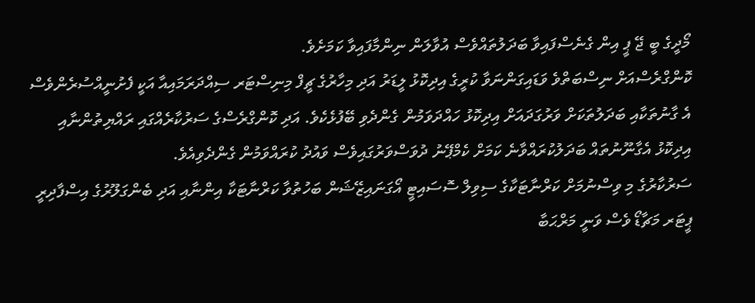މޯދީގެ ބީ ޖޭ ޕީ އިން ގެނެސްފައިވާ ބަދަލުތައްވެސް އުވާލަން ނިންމާފައިވާ ކަމަށެވެ.
ކޮންގްރެސްއަށް ނިސްބަތްވެ ވަޑައިގަންނަވާ ކުރީގެ އިދިކޮޅު ލީޑަރު އަދި މިހާރުގެ ޗީފް މިނިސްޓަރ ސިއްދަރަމައިއާ އަކީ ފެށުނީއްސުރެންވެސް އެ ގާނުތަކާއި ބަދަލުތަކަށް ވަރުގަދައަށް އިދިކޮޅު ހައްދަވަމުން ގެންދެވި ބޭފުޅެކެވެ. އަދި ކޮންގްރެސްގެ ސަރުކާރެއްގައި ރައްޔިތުންނާއި އިދިކޮޅު އެގާނޫނުތައް ބަދަލުކުރައްވާނެ ކަމަށް ކެމްޕޭނު ދުވަސްވަރުގައިވެސް ވައުދު ކުރައްވަމުން ގެންދެވިއެވެ.
ސަރުކާރުގެ މި ވިސްނުމަށް ކަރްނާޓަކާގެ ސިވިލް ސޮސައިޓީ އޯގަނައިޒޭޝަން ބަހުތުވާ ކަރްނާޓަކާ އިންނާއި އަދި ބެންގަލޫރުގެ އިސްފާދިރީ ޕީޓަރ މަޗާޑޯ ވެސް ވަނީ މަރްޙަބާ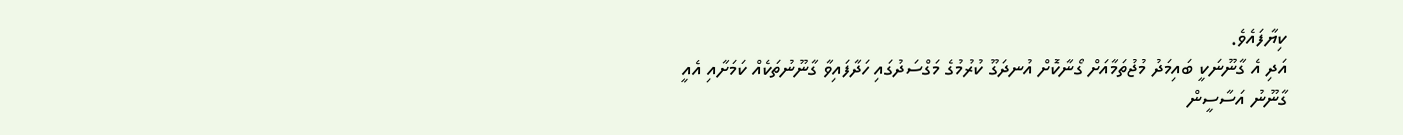ކިޔާފައެވެ.
އަދި އެ ގާނޫނަކީ ބައިމަދު މުޖުތަމާއަށް ގޯނާކޮށް އުނދަގޫ ކުރުމުގެ މަގްސަދުގައި ހަދާފައިވާ ގާނޫނުތަކެއް ކަމަށާއި އެއީ ގާނޫނު އަސާސީން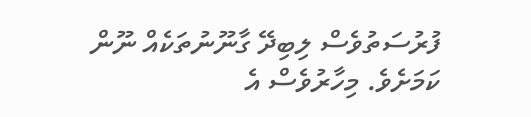ފުރުސަތުވެސް ލިބިދޭ ގާނޫނުތަކެއް ނޫން ކަމަށެވެ. މިހާރުވެސް އެ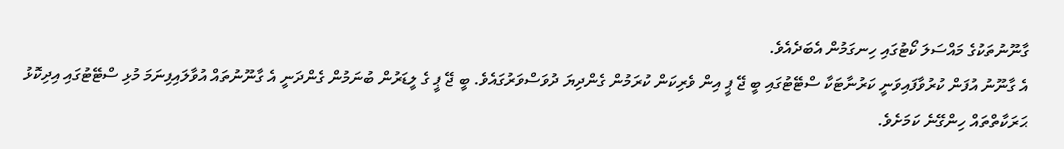ގާނޫނުތަކުގެ މައްސަލަ ކޯޓުގައި ހިނގަމުން އެބަދެއެވެ.
އެ ގާނޫނު އުފަން ކުރުވާފައިވަނީ ކަރުނާޓަކާ ސްޓޭޓުގައި ބީ ޖޭ ޕީ އިން ވެރިކަން ކުރަމުން ގެންދިޔަ ދުވަސްވަރުގައެވެ. ބީ ޖޭ ޕީ ގެ ލީޑަރުން ބުނަމުން ގެންދަނީ އެ ގާނޫނުތައް އުވާލައިފިނަމަ މުޅި ސްޓޭޓުގައި އިދިކޮޅު ޙަރަކާތްތައް ހިންގޭނެ ކަމަށެވެ.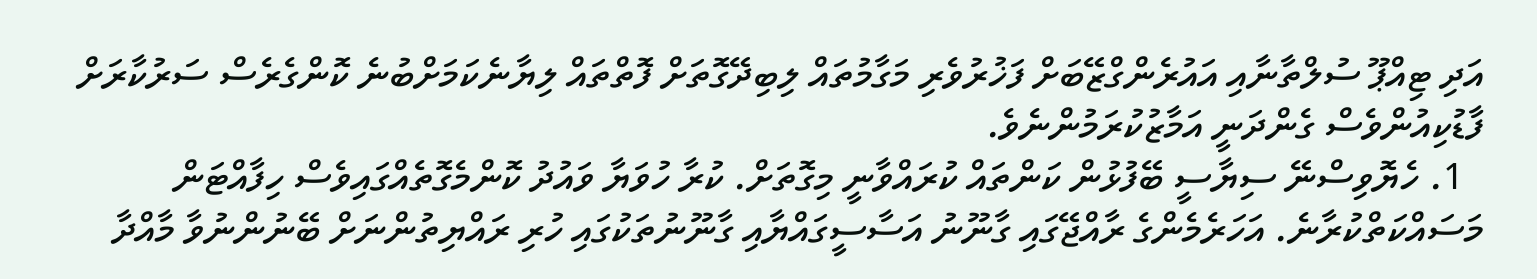އަދި ޓިއްޕޫ ސުލްތާނާއި އައުރެންގްޒޭބަށް ފަޚުރުވެރި މަގާމުތައް ލިބިދޭގޮތަށް ފޮތްތައް ލިޔާނެކަމަށްބުނެ ކޮންގެރެސް ސަރުކާރަށް ފާޑުކިއުންވެސް ގެންދަނީ އަމާޒުކުރަމުންނެވެ.
  1. ހެޔޮވިސްނޭ ސިޔާސީ ބޭފުޅުން ކަންތައް ކުރައްވާނީ މިގޮތަށް. ކުރާ ހުވަޔާ ވައުދު ކޮންމެގޮތެއްގައިވެސް ހިފާއްޓަން މަސައްކަތްކުރާނެ. އަހަރެމެންގެ ރާއްޖޭގައި ގާނޫނު އަސާސީގައްޔާއި ގާނޫނުތަކުގައި ހުރި ރައްޔިތުންނަށް ބޭނުންނުވާ މާއްދާ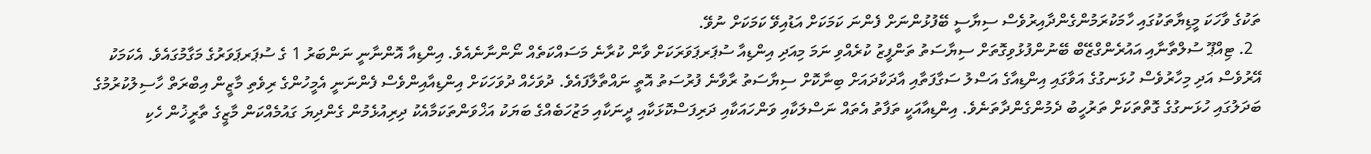ތަކުގެ ވާހަކަ މީޑިޔާތަކުގައި ހާމަކުރަމުންގެންދާއިރުވެސް ސިޔާސީ ބޭފުޅުންނަށް ފެންނަ ކަމަކަށް އަޑުއިވޭ ކަމަކަށް ނުވޭ.
  2. ޓިއްޕޫ ސުލްތާނާއި އައުރެންގްޒޭބް ބޭނުންފުޅުވިގޮތަށް ސިޔާސަތު ތަންފީޒު ކުރެއްވި ނަމަ މިއަދި އިންޑިއާ ސުޕަރޕަވަރަކަށް ވާން ކުރާނެ މަސައްކަތެއް ނޯންނާނެއެވެ. އިންޑިއާ އޮންނާނީ ނަންބަރު 1 ގެ ސުޕަރޕަވަރުގެ މަގާމުގައެވެ. އެކަމަކު އޭރުވެސް އަދި މިހާރުވެސް ހުޅަނގުގެ އަވާގައި އިންޑިއާގެ އަސްލު ސަގާފަތާއި އާދަކާދައަށް ބިނާކޮށް ސިޔާސަތު ރާވާނެ ފުރުސަތު އޮތީ ނައްތާލާފައެވެ. ދުވަހެއް ދުވަހަކަށް އިންޑިއާއިންވެސް ފެންނަނީ އެމީހުންގެ ރިވެތި މާޒީން އިބްރަތް ހާސިލުކުރުމުގެ ބަދަލުގައި ހުޅަނގުގެ ގޮތްތަކަށް ތަރުހީބު ދެމުންގެންދާތަނެވެ. އިންޑިއާއަކީ ތަފާތު އެތައް ނަސްލަކާއި ވަންހައަކާއި ދަރިފަސްކޮޅަކާއި ދީނަކާއި މަޒުހަބެއްގެ ބަޔަކު އަޚްވަންތަކަމާއެކު ދިރިއުޅެމުން ގެންދިޔަ ގައުމެއްކަން މާޒީގެ ތާރީޚުން ހެކި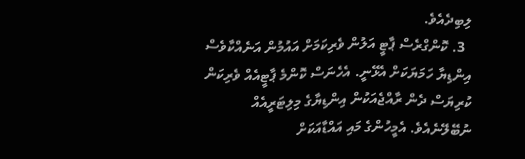ލިބިދެއެވެ.
  3. ކޮންގްރެސް ޕާޓީ އަލުން ވެރިކަމަށް އައުމުން އަނެއްކާވެސް އިންޑިޔާ ހަމަޔަކަށް އެޅޭނީ. އެހެނަސް ކޮންމެ ޕާޓީއެއް ވެރިކަން ކުރިޔަސް ދެން ރާއްޖެއަކުން އިންޑިޔާގެ މިލިޓަރީއެއް ނުބޭލޭނެއެވެ. އެމީހުންގެ މައި އައްޑާއަކަށް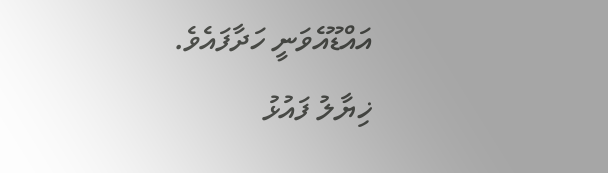އައްޑޫއެވަނީ ހަދާފައެވެ.
ޚިޔާލު ފައުޅު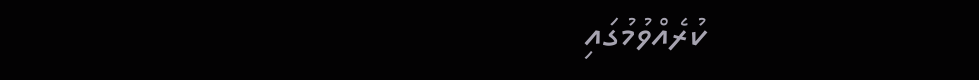ކުރެއްވުމުގައި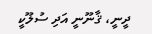ދީނީ، ޤާނޫނީ އަދި ސުލޫކީ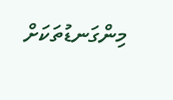މިންގަނޑުތަކަށް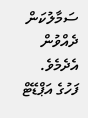ސަމާލުކަން ދެއްވުން އެދެމެވެ.
ފަހުގެ އަޕްޑޭޓް